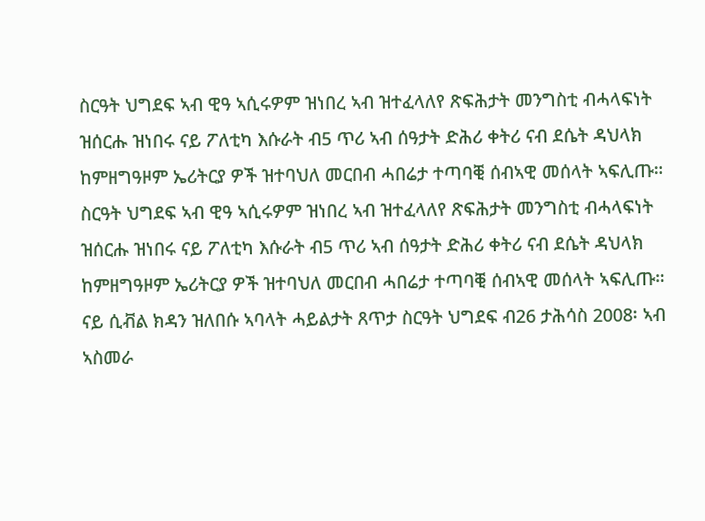ስርዓት ህግደፍ ኣብ ዊዓ ኣሲሩዎም ዝነበረ ኣብ ዝተፈላለየ ጽፍሕታት መንግስቲ ብሓላፍነት ዝሰርሑ ዝነበሩ ናይ ፖለቲካ እሱራት ብ5 ጥሪ ኣብ ሰዓታት ድሕሪ ቀትሪ ናብ ደሴት ዳህላክ ከምዘግዓዞም ኤሪትርያ ዎች ዝተባህለ መርበብ ሓበሬታ ተጣባቒ ሰብኣዊ መሰላት ኣፍሊጡ።
ስርዓት ህግደፍ ኣብ ዊዓ ኣሲሩዎም ዝነበረ ኣብ ዝተፈላለየ ጽፍሕታት መንግስቲ ብሓላፍነት ዝሰርሑ ዝነበሩ ናይ ፖለቲካ እሱራት ብ5 ጥሪ ኣብ ሰዓታት ድሕሪ ቀትሪ ናብ ደሴት ዳህላክ ከምዘግዓዞም ኤሪትርያ ዎች ዝተባህለ መርበብ ሓበሬታ ተጣባቒ ሰብኣዊ መሰላት ኣፍሊጡ።
ናይ ሲቭል ክዳን ዝለበሱ ኣባላት ሓይልታት ጸጥታ ስርዓት ህግደፍ ብ26 ታሕሳስ 2008፡ ኣብ ኣስመራ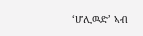‘ሆሊዉድ’ ኣብ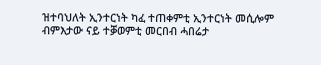ዝተባህለት ኢንተርነት ካፈ ተጠቀምቲ ኢንተርነት መሲሎም ብምእታው ናይ ተቓወምቲ መርበብ ሓበሬታ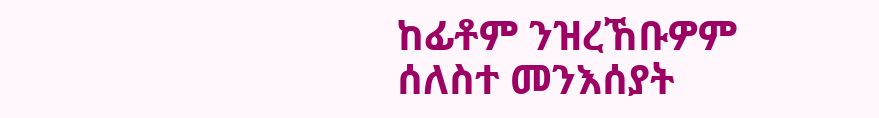ከፊቶም ንዝረኸቡዎም ሰለስተ መንእሰያት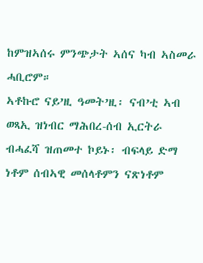ከምዝኣሰሩ ምንጭታት ኣሰና ካብ ኣስመራ ሓቢሮም።
ኣቶኩሮ ናይ’ዚ ዓመት’ዚ፡ ናብ’ቲ ኣብ ወጻኢ ዝነብር ማሕበረ-ሰብ ኢርትራ ብሓፈሻ ዝጠመተ ኮይኑ፡ ብፍላይ ድማ ነቶም ሰብኣዊ መሰላቶምን ናጽነቶም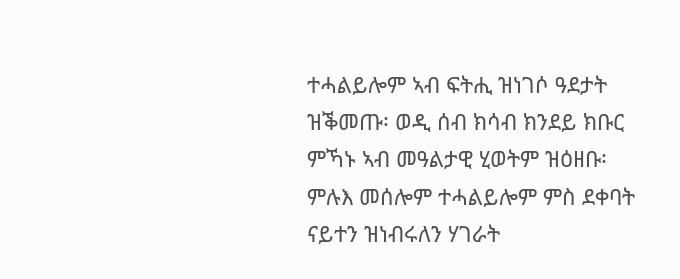ተሓልይሎም ኣብ ፍትሒ ዝነገሶ ዓደታት ዝቕመጡ፡ ወዲ ሰብ ክሳብ ክንደይ ክቡር ምኻኑ ኣብ መዓልታዊ ሂወትም ዝዕዘቡ፡ ምሉእ መሰሎም ተሓልይሎም ምስ ደቀባት ናይተን ዝነብሩለን ሃገራት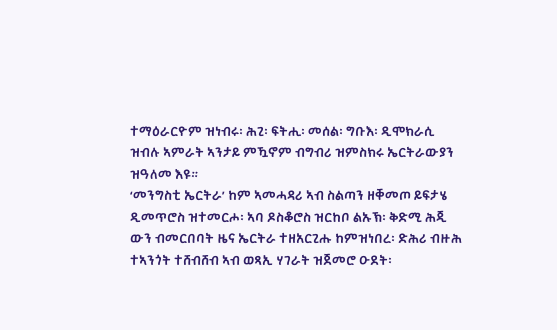ተማዕራርዮም ዝነብሩ፡ ሕጊ፡ ፍትሒ፡ መሰል፡ ግቡእ፡ ዲሞክራሲ ዝብሉ ኣምራት ኣንታይ ምዃኖም ብግብሪ ዝምስክሩ ኤርትራውያን ዝዓለመ እዩ።
‘መንግስቲ ኤርትራ’ ከም ኣመሓዳሪ ኣብ ስልጣን ዘቐመጦ ይፍታሄ ዲመጥሮስ ዝተመርሖ፡ ኣባ ዶስቆሮስ ዝርከቦ ልኡኽ፡ ቅድሚ ሕጂ ውን ብመርበባት ዜና ኤርትራ ተዘአርጊሑ ከምዝነበረ፡ ድሕሪ ብዙሕ ተኣንጎት ተሸብሸብ ኣብ ወጻኢ ሃገራት ዝጀመሮ ዑደት፡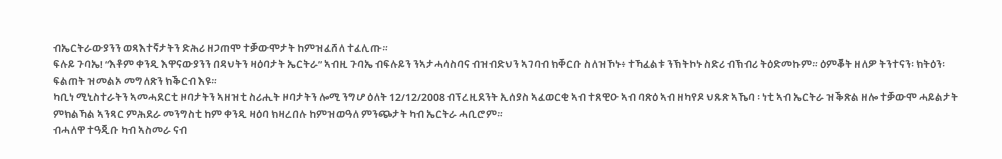ብኤርትራውያንን ወጻእተኛታትን ድሕሪ ዘጋጠሞ ተቓውሞታት ከምዝፈሸለ ተፈሊጡ።
ፍሉይ ጉባኤ! “እቶም ቀንዲ እዋናውያንን በዳህትን ዛዕባታት ኤርትራ” ኣብዚ ጉባኤ ብፍሉይን ንኣታሓሳስባና ብዝብድህን ኣገባብ ክቐርቡ ስለዝኾኑ፥ ተኻፈልቱ ንኽትኮኑ ስድሪ ብኽብሪ ትዕድመኩም። ዕምቖት ዘለዎ ትንተናን፡ ክትዕን፡ ፍልጠት ዝመልኦ መግለጽን ክቕርብ እዩ።
ካቢነ ሚኒስተራትን ኣመሓደርቲ ዞባታትን ኣዘዝቲ ስሪሒት ዞባታትን ሎሚ ንግሆ ዕለት 12/12/2008 ብፕረዚደንት ኢሰያስ ኣፈወርቂ ኣብ ተጸዊዑ ኣብ ባጽዕ ኣብ ዘካየዶ ህጹጽ ኣኼባ ፡ ነቲ ኣብ ኤርትራ ዝቕጽል ዘሎ ተቓውሞ ሓይልታት ምክልኻል ኣንጻር ምሕደራ መንግስቲ ከም ቀንዲ ዛዕባ ክዛረበሉ ከምዝወዓለ ምንጭታት ካብ ኤርትራ ሓቢሮም።
ብሓለዋ ተዓጂቡ ካብ ኣስመራ ናብ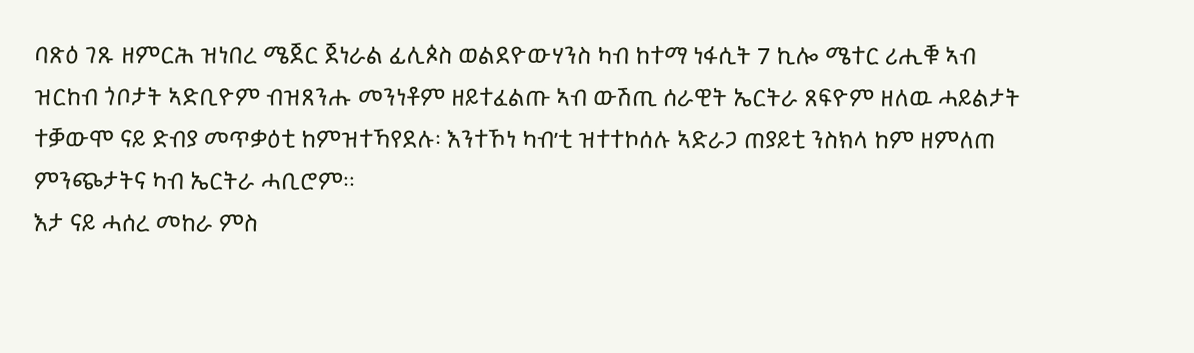ባጽዕ ገጹ ዘምርሕ ዝነበረ ሜጀር ጀነራል ፊሊጶስ ወልደዮውሃንስ ካብ ከተማ ነፋሲት 7 ኪሎ ሜተር ሪሒቑ ኣብ ዝርከብ ጎቦታት ኣድቢዮም ብዝጸንሑ መንነቶም ዘይተፈልጡ ኣብ ውሽጢ ሰራዊት ኤርትራ ጸፍዮም ዘለዉ ሓይልታት ተቓውሞ ናይ ድብያ መጥቃዕቲ ከምዝተኻየደሉ፡ እንተኾነ ካብ’ቲ ዝተተኮሰሉ ኣድራጋ ጠያይቲ ንስክላ ከም ዘምለጠ ምንጭታትና ካብ ኤርትራ ሓቢሮም።
እታ ናይ ሓሰረ መከራ ምስ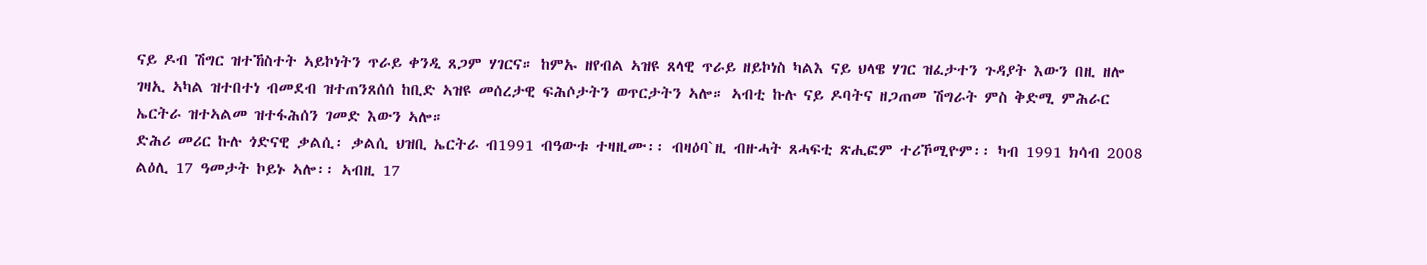ናይ ዶብ ሽግር ዝተኸስተት ኣይኮነትን ጥራይ ቀንዲ ጸጋም ሃገርና። ከምኡ ዘየብል ኣዝዩ ጸላዊ ጥራይ ዘይኮነስ ካልእ ናይ ህላዌ ሃገር ዝፈታተን ጉዳያት እውን በዚ ዘሎ ገዛኢ ኣካል ዝተበተነ ብመደብ ዝተጠንጸሰሰ ከቢድ ኣዝዩ መሰረታዊ ፍሕሶታትን ወጥርታትን ኣሎ። ኣብቲ ኩሉ ናይ ዶባትና ዘጋጠመ ሽግራት ምስ ቅድሚ ምሕራር ኤርትራ ዝተኣልመ ዝተፋሕሰን ገመድ እውን ኣሎ።
ድሕሪ መሪር ኩሉ ጎድናዊ ቃልሲ፡ ቃልሲ ህዝቢ ኤርትራ ብ1991 ብዓውቱ ተዛዚሙ፡፡ ብዛዕባ`ዚ ብዙሓት ጸሓፍቲ ጽሒፎም ተሪኾሚዮም፡፡ ካብ 1991 ክሳብ 2008 ልዕሊ 17 ዓመታት ኮይኑ ኣሎ፡፡ ኣብዚ 17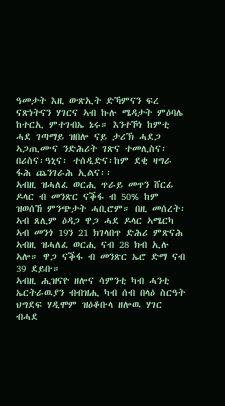ዓመታት እዚ ውጽኢት ድኻምናን ፍረ ናጽነትናን ሃገርና ኣብ ኩሉ ሜዳታት ምዕባሌ ከተርኢ ምተገብኤ ኔሩ። እንተኾነ ከምቲ ሓደ ገጣማይ ዝበሎ ናይ ታሪኽ ሓደጋ ኣጋጢሙና ንድሕሪት ገጽና ተመሊስና፡ በሪስና፡ዓኒና፡ ተሰዲድና፡ከም ደቂ ዛግራ ፋሕ ጨንገራሕ ኢልና፡፡
ኣብዚ ዝሓለፈ ወርሒ ጥራይ መጥን ሸርፊ ዶላር ብ መንጽር ናቕፋ ብ 50% ከም ዝወሰኸ ምንጭታት ሓቢሮም። በዚ መሰረት፡ ኣብ ጸሊም ዕዳጋ ዋጋ ሓደ ዶላር ኣሜርካ ኣብ መንጎ 19ን 21 ክገላበጥ ድሕሪ ምጽናሕ ኣብዚ ዝሓለፈ ወርሒ ናብ 28 ክብ ኢሉ ኣሎ። ዋጋ ናቕፋ ብ መንጽር ኤሮ ድማ ናብ 39 ደይቡ።
ኣብዚ ሒዝናዮ ዘሎና ሳምንቲ ካብ ሓንቲ ኤርትራዉያን ብብዝሒ ካብ ሰብ በላዕ ስርዓት ህግደፍ ሃዲሞም ዝዕቆቡላ ዘሎዉ ሃገር ብሓደ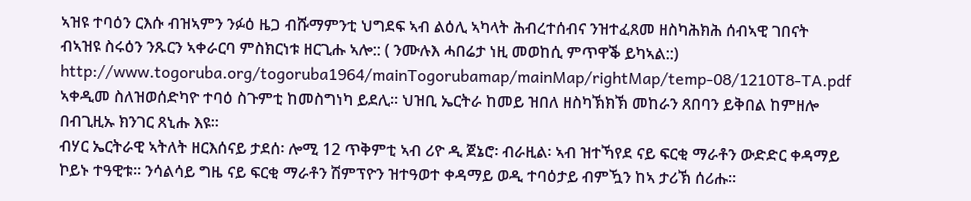ኣዝዩ ተባዕን ርእሱ ብዝኣምን ንፉዕ ዜጋ ብሹማምንቲ ህግደፍ ኣብ ልዕሊ ኣካላት ሕብረተሰብና ንዝተፈጸመ ዘስካሕክሕ ሰብኣዊ ገበናት ብኣዝዩ ስሩዕን ንጹርን ኣቀራርባ ምስክርነቱ ዘርጊሑ ኣሎ:: ( ንሙሉእ ሓበሬታ ነዚ መወከሲ ምጥዋቕ ይካኣል::) http://www.togoruba.org/togoruba1964/mainTogorubamap/mainMap/rightMap/temp-08/1210T8-TA.pdf
ኣቀዲመ ስለዝወሰድካዮ ተባዕ ስጉምቲ ከመስግነካ ይደሊ። ህዝቢ ኤርትራ ከመይ ዝበለ ዘስካኽክኽ መከራን ጸበባን ይቅበል ከምዘሎ በብጊዚኡ ክንገር ጸኒሑ እዩ።
ብሃር ኤርትራዊ ኣትለት ዘርእሰናይ ታደሰ፡ ሎሚ 12 ጥቅምቲ ኣብ ሪዮ ዲ ጀኔሮ፡ ብራዚል፡ ኣብ ዝተኻየደ ናይ ፍርቂ ማራቶን ውድድር ቀዳማይ ኮይኑ ተዓዊቱ። ንሳልሳይ ግዜ ናይ ፍርቂ ማራቶን ሽምፕዮን ዝተዓወተ ቀዳማይ ወዲ ተባዕታይ ብምዃን ከኣ ታሪኽ ሰሪሑ።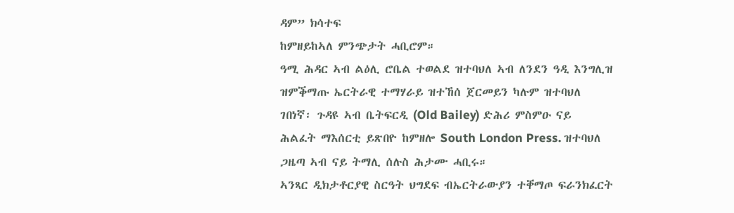ዳም” ክሳተፍ
ከምዘይከኣለ ምንጭታት ሓቢሮም።
ዓሚ ሕዳር ኣብ ልዕሊ ሮቤል ተወልደ ዝተባህለ ኣብ ለንደን ዓዲ እንግሊዝ ዝምቕማጡ ኤርትራዊ ተማሃራይ ዝተኸሰ ጀርመይን ካሉም ዝተባህለ ገበነኛ፡ ጉዳዩ ኣብ ቤትፍርዲ (Old Bailey) ድሕሪ ምስምዑ ናይ ሕልፈት ማእሰርቲ ይጽበዮ ከምዘሎ South London Press. ዝተባህለ ጋዜጣ ኣብ ናይ ትማሊ ሰሉስ ሕታሙ ሓቢሩ።
ኣንጻር ዲክታቶርያዊ ስርዓት ህግደፍ ብኤርትራውያን ተቐማጦ ፍራንክፈርት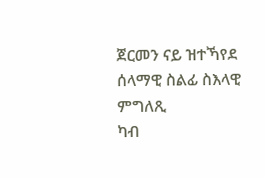ጀርመን ናይ ዝተኻየደ ሰላማዊ ስልፊ ስእላዊ ምግለጺ
ካብ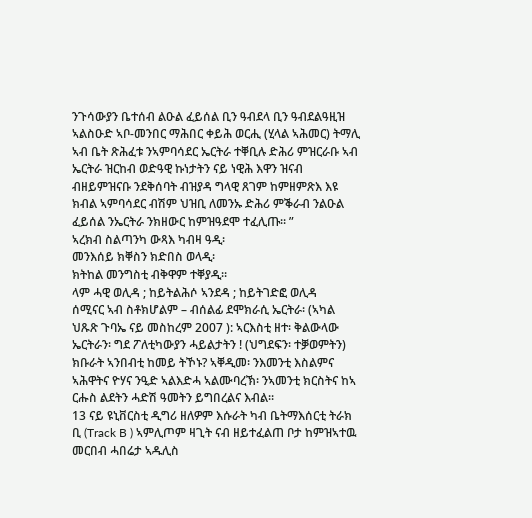ንጉሳውያን ቤተሰብ ልዑል ፈይሰል ቢን ዓብደላ ቢን ዓብደልዓዚዝ ኣልስዑድ ኣቦ-መንበር ማሕበር ቀይሕ ወርሒ (ሂላል ኣሕመር) ትማሊ ኣብ ቤት ጽሕፈቱ ንኣምባሳደር ኤርትራ ተቐቢሉ ድሕሪ ምዝርራቡ ኣብ ኤርትራ ዝርከብ ወድዓዊ ኩነታትን ናይ ነዊሕ እዋን ዝናብ ብዘይምዝናቡ ንደቅሰባት ብዝያዳ ግላዊ ጸገም ከምዘምጽእ እዩ ክብል ኣምባሳደር ብሽም ህዝቢ ለመንኡ ድሕሪ ምቕራብ ንልዑል ፈይሰል ንኤርትራ ንክዘውር ከምዝዓደሞ ተፈሊጡ። ”
ኣረክብ ስልጣንካ ውጻእ ካብዛ ዓዲ፡
መንእሰይ ክቐስን ክድበስ ወላዲ፡
ክትከል መንግስቲ ብቅዋም ተቐያዲ።
ላም ሓዊ ወሊዳ ; ከይትልሕሶ ኣንደዳ ; ከይትገድፎ ወሊዳ
ሰሚናር ኣብ ስቶክሆልም – ብሰልፊ ደሞክራሲ ኤርትራ፡ (ኣካል ህጹጽ ጉባኤ ናይ መስከረም 2007 ): ኣርእስቲ ዘተ፡ ቅልውላው ኤርትራን፡ ግደ ፖለቲካውያን ሓይልታትን ! (ህግደፍን፡ ተቓወምትን)
ክቡራት ኣንበብቲ ከመይ ትኾኑ? ኣቐዲመ፡ ንእመንቲ እስልምና ኣሕዋትና ዮሃና ንዒድ ኣልእድሓ ኣልሙባረኽ፡ ንኣመንቲ ክርስትና ከኣ ርሑስ ልደትን ሓድሽ ዓመትን ይግበረልና እብል።
13 ናይ ዩኒቨርስቲ ዲግሪ ዘለዎም እሱራት ካብ ቤትማእሰርቲ ትራክ ቢ (Track B ) ኣምሊጦም ዛጊት ናብ ዘይተፈልጠ ቦታ ከምዝኣተዉ መርበብ ሓበሬታ ኣዱሊስ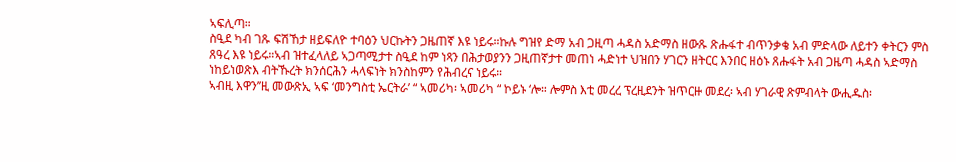ኣፍሊጣ።
ስዒደ ካብ ገጹ ፍሽኸታ ዘይፍለዮ ተባዕን ህርኩትን ጋዜጠኛ እዩ ነይሩ።ኩሉ ግዝየ ድማ አብ ጋዚጣ ሓዳስ አድማስ ዘውጹ ጽሑፋተ ብጥንቃቄ አብ ምድላው ለይተን ቀትርን ምስ ጸዓረ እዩ ነይሩ።ኣብ ዝተፈላለይ ኣጋጣሚታተ ስዒደ ከም ነጻን በሕታወያንን ጋዚጠኛታተ መጠነ ሓድነተ ህዝበን ሃገርን ዘትርር እንበር ዘዕኑ ጸሑፋት አብ ጋዜጣ ሓዳስ ኣድማስ ነከይነወጽእ ብትኹረት ክንሰርሕን ሓላፍነት ክንስከምን የሕብረና ነይሩ።
ኣብዚ እዋን’’ዚ መውጽኢ ኣፍ ‘መንግስቲ ኤርትራ’ “ ኣመሪካ፡ ኣመሪካ “ ኮይኑ ‘ሎ። ሎምስ እቲ መረረ ፕረዚደንት ዝጥርዙ መደረ፡ ኣብ ሃገራዊ ጽምብላት ውሒዱስ፡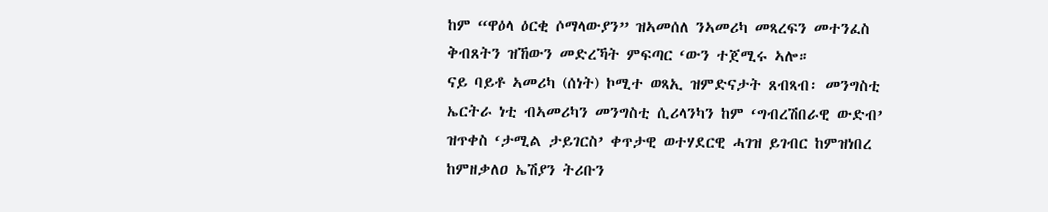ከም “ዋዕላ ዕርቂ ሶማላውያን” ዝኣመሰለ ንኣመሪካ መጻረፍን መተንፈስ ቅብጸትን ዝኸውን መድረኻት ምፍጣር ‘ውን ተጀሚሩ ኣሎ።
ናይ ባይቶ ኣመሪካ (ሰነት) ኮሚተ ወጻኢ ዝምድናታት ጸብጻብ፡ መንግስቲ ኤርትራ ነቲ ብኣመሪካን መንግስቲ ሲሪላንካን ከም ‘ግብረሽበራዊ ውድብ’ ዝጥቀስ ‘ታሚል ታይገርስ’ ቀጥታዊ ወተሃደርዊ ሓገዝ ይገብር ከምዝነበረ ከምዘቃለዐ ኤሽያን ትሪቡን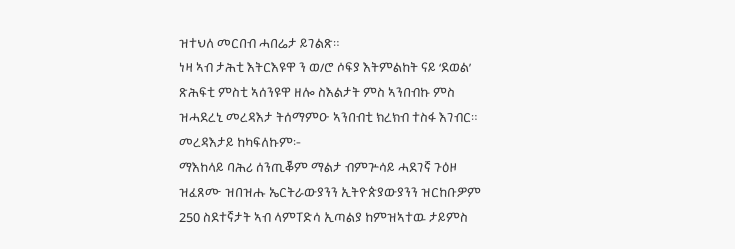ዝተህለ መርበብ ሓበሬታ ይገልጽ።
ነዛ ኣብ ታሕቲ እትርእዩዋ ን ወ/ሮ ሶፍያ እትምልከት ናይ ‘ደወል’ ጽሕፍቲ ምስቲ ኣሰንዩዋ ዘሎ ስእልታት ምስ ኣንበብኩ ምስ ዝሓደረኒ መረዳእታ ትሰማምዑ ኣንበብቲ ክረክብ ተስፋ እገብር። መረዳእታይ ከካፍለኩም፡-
ማእከላይ ባሕሪ ሰንጢቖም ማልታ ብምጕሳይ ሓደገኛ ጉዕዞ ዝፈጸሙ ዝበዝሑ ኤርትራውያንን ኢትዮጵያውያንን ዝርከቡዎም 250 ስደተኛታት ኣብ ላምፐድሳ ኢጣልያ ከምዝኣተዉ ታይምስ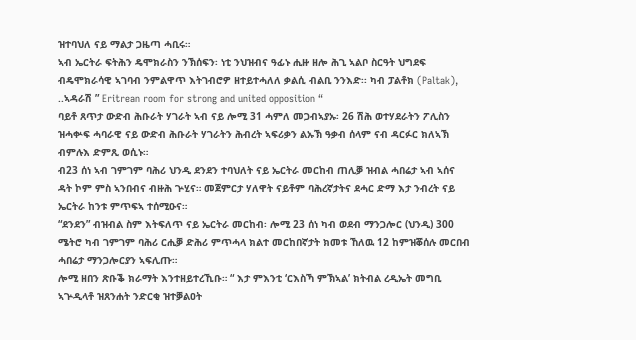ዝተባህለ ናይ ማልታ ጋዜጣ ሓቢሩ።
ኣብ ኤርትራ ፍትሕን ዴሞክራስን ንኽሰፍን፡ ነቲ ንህዝብና ዓፊኑ ሒዙ ዘሎ ሕጊ ኣልቦ ስርዓት ህግደፍ ብዴሞክራሳዊ ኣገባብ ንምልዋጥ እትገብሮዎ ዘተይተሓለለ ቃልሲ ብልቢ ንንእድ፡፡ ካብ ፓልቶክ (Paltak), ..ኣዳራሽ ” Eritrean room for strong and united opposition “
ባይቶ ጸጥታ ውድብ ሕቡራት ሃገራት ኣብ ናይ ሎሚ 31 ሓምለ መጋብኣያኡ፡ 26 ሽሕ ወተሃደራትን ፖሊስን ዝሓቍፍ ሓባራዊ ናይ ውድብ ሕቡራት ሃገራትን ሕብረት ኣፍሪቃን ልኡኽ ዓቃብ ሰላም ናብ ዳርፉር ክለኣኽ ብምሉእ ድምጺ ወሲኑ።
ብ23 ሰነ ኣብ ገምገም ባሕሪ ህንዲ ደንደን ተባህለት ናይ ኤርትራ መርከብ ጠሊቓ ዝብል ሓበሬታ ኣብ ኣሰና ዳት ኮም ምስ ኣንበብና ብዙሕ ጕሂና። መጀምርታ ሃለዋት ናይቶም ባሕረኛታትና ደሓር ድማ እታ ንብረት ናይ ኤርትራ ከንቱ ምጥፍኣ ተሰሚዑና።
“ደንደን” ብዝብል ስም እትፍለጥ ናይ ኤርትራ መርከብ፡ ሎሚ 23 ሰነ ካብ ወደብ ማንጋሎር (ህንዲ) 300 ሜትሮ ካብ ገምገም ባሕሪ ርሒቓ ድሕሪ ምጥሓላ ክልተ መርከበኛታት ክመቱ ኸለዉ 12 ከምዝቖሰሉ መርበብ ሓበሬታ ማንጋሎርያን ኣፍሊጡ።
ሎሚ ዘበን ጽቡቕ ክራማት እንተዘይተረኺቡ። “ እታ ምእንቲ ‘ርእስኻ ምኽኣል’ ክትብል ረዲኤት መግቢ ኣጕዲላቶ ዝጸንሐት ንድርቂ ዝተቓልዐት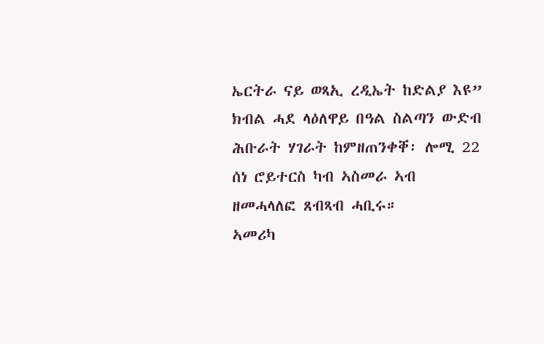ኤርትራ ናይ ወጻኢ ረዲኤት ከድልያ እዩ” ክብል ሓደ ላዕለዋይ በዓል ስልጣን ውድብ ሕቡራት ሃገራት ከምዘጠንቀቐ፡ ሎሚ 22 ሰነ ሮይተርስ ካብ ኣስመራ ኣብ ዘመሓላለፎ ጸብጻብ ሓቢሩ።
ኣመሪካ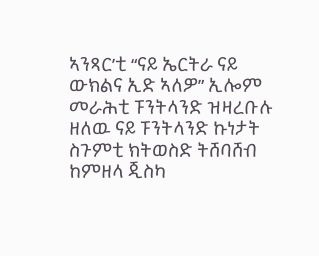ኣንጻር’ቲ “ናይ ኤርትራ ናይ ውክልና ኢድ ኣለዎ” ኢሎም መራሕቲ ፑንትላንድ ዝዛረቡሉ ዘለዉ ናይ ፑንትላንድ ኩነታት ስጉምቲ ክትወስድ ትሸባሸብ ከምዘላ ጂስካ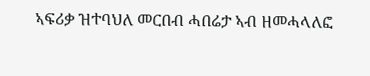ኣፍሪቃ ዝተባህለ መርበብ ሓበሬታ ኣብ ዘመሓላለፎ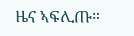ዜና ኣፍሊጡ።